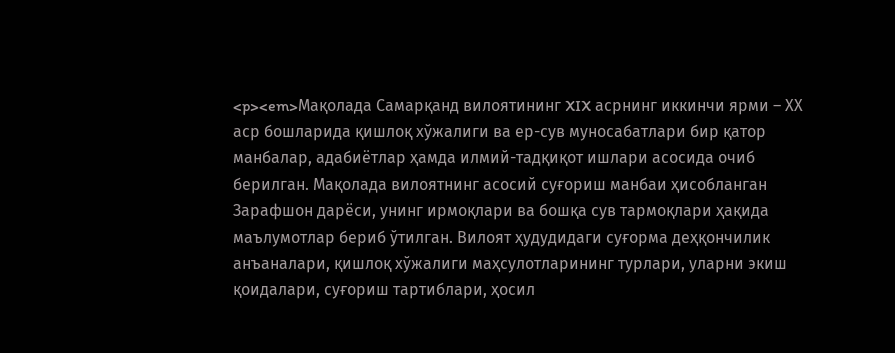<p><em>Мақолада Самарқанд вилоятининг XIX асрнинг иккинчи ярми – ХХ аср бошларида қишлоқ хўжалиги ва ер-сув муносабатлари бир қатор манбалар, адабиётлар ҳамда илмий-тадқиқот ишлари асосида очиб берилган. Мақолада вилоятнинг асосий суғориш манбаи ҳисобланган Зарафшон дарёси, унинг ирмоқлари ва бошқа сув тармоқлари ҳақида маълумотлар бериб ўтилган. Вилоят ҳудудидаги суғорма деҳқончилик анъаналари, қишлоқ хўжалиги маҳсулотларининг турлари, уларни экиш қоидалари, суғориш тартиблари, ҳосил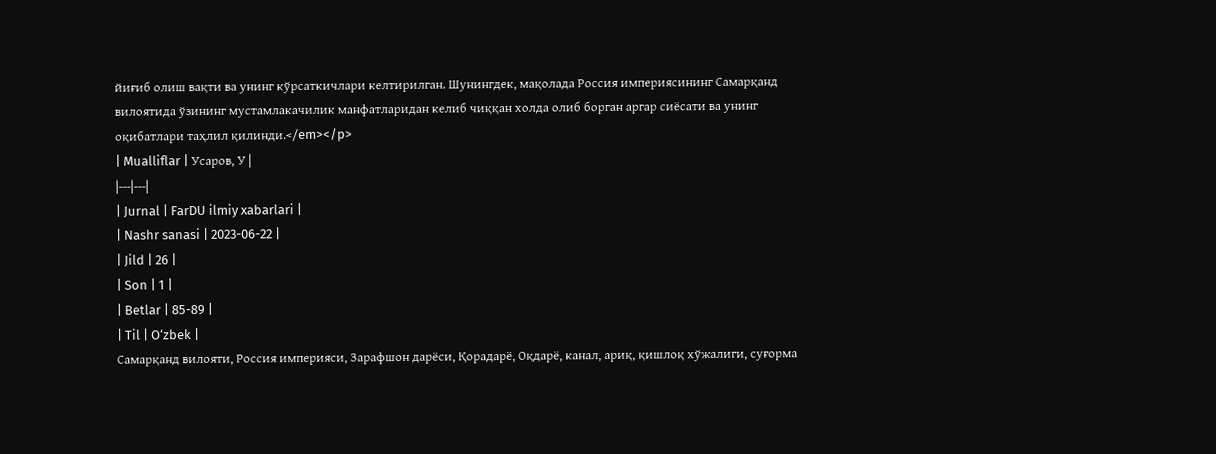йиғиб олиш вақти ва унинг кўрсаткичлари келтирилган. Шунингдек, мақолада Россия империясининг Самарқанд вилоятида ўзининг мустамлакачилик манфатларидан келиб чиққан холда олиб борган аргар сиёсати ва унинг оқибатлари таҳлил қилинди.</em></p>
| Mualliflar | Усаров, У |
|---|---|
| Jurnal | FarDU ilmiy xabarlari |
| Nashr sanasi | 2023-06-22 |
| Jild | 26 |
| Son | 1 |
| Betlar | 85-89 |
| Til | O‘zbek |
Самарқанд вилояти, Россия империяси, Зарафшон дарёси, Қорадарё, Оқдарё, канал, ариқ, қишлоқ хўжалиги, суғорма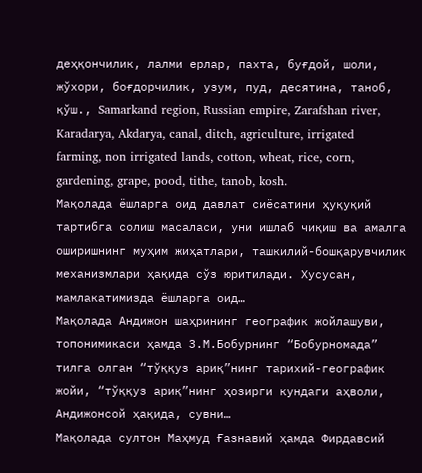деҳқончилик, лалми ерлар, пахта, буғдой, шоли, жўхори, боғдорчилик, узум, пуд, десятина, таноб, қўш., Samarkand region, Russian empire, Zarafshan river, Karadarya, Akdarya, canal, ditch, agriculture, irrigated farming, non irrigated lands, cotton, wheat, rice, corn, gardening, grape, pood, tithe, tanob, kosh.
Мақолада ёшларга оид давлат сиёсатини ҳуқуқий тартибга солиш масаласи, уни ишлаб чиқиш ва амалга оширишнинг муҳим жиҳатлари, ташкилий-бошқарувчилик механизмлари ҳақида сўз юритилади. Хусусан, мамлакатимизда ёшларга оид…
Мақолада Андижон шаҳрининг географик жойлашуви, топонимикаси ҳамда З.М.Бобурнинг “Бобурномада” тилга олган “тўққуз ариқ”нинг тарихий-географик жойи, “тўққуз ариқ”нинг ҳозирги кундаги аҳволи, Андижонсой ҳақида, сувни…
Мақолада султон Маҳмуд Ғазнавий ҳамда Фирдавсий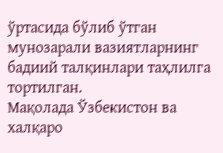ўртасида бўлиб ўтган мунозарали вазиятларнинг бадиий талқинлари таҳлилга тортилган.
Мақолада Ўзбекистон ва халқаро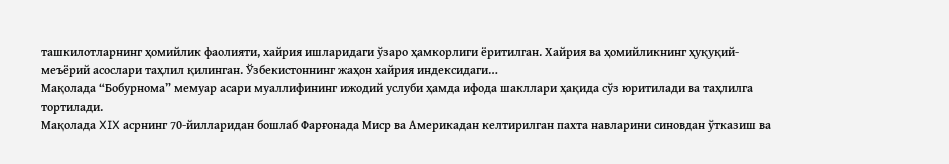ташкилотларнинг ҳомийлик фаолияти, хайрия ишларидаги ўзаро ҳамкорлиги ёритилган. Хайрия ва ҳомийликнинг ҳуқуқий-меъёрий асослари таҳлил қилинган. Ўзбекистоннинг жаҳон хайрия индексидаги…
Мақолада “Бобурнома” мемуар асари муаллифининг ижодий услуби ҳамда ифода шакллари ҳақида сўз юритилади ва таҳлилга тортилади.
Мақолада XIX асрнинг 70-йилларидан бошлаб Фарғонада Миср ва Америкадан келтирилган пахта навларини синовдан ўтказиш ва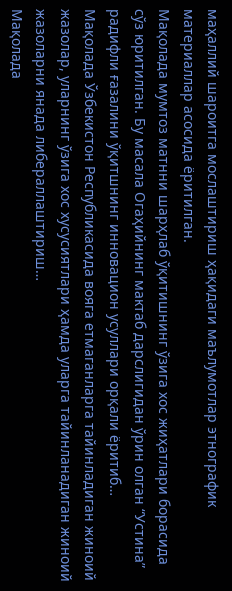маҳаллий шароитга мослаштириш ҳақидаги маълумотлар этнографик материаллар асосида ёритилган.
Мақолада мумтоз матнни шарҳлаб ўқитишнинг ўзига хос жиҳатлари борасида сўз юритилган. Бу масала Огаҳийнинг мактаб дарслигидан ўрин олган “Устина” радифли ғазалини ўқитшнинг инновацион усуллари орқали ёритиб…
Мақолада Ўзбекистон Республикасида вояга етмаганларга тайинладиган жиноий жазолар, уларнинг ўзига хос хусусиятлари ҳамда уларга тайинланадиган жиноий жазоларни янада либераллаштириш…
Мақолада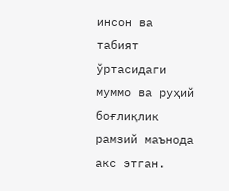инсон ва табият ўртасидаги муммо ва руҳий боғлиқлик рамзий маънода акс этган.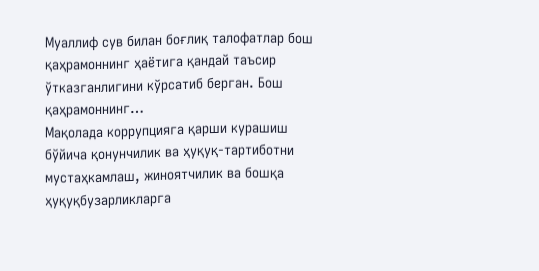Муаллиф сув билан боғлиқ талофатлар бош қаҳрамоннинг ҳаётига қандай таъсир ўтказганлигини кўрсатиб берган. Бош қаҳрамоннинг…
Мақолада коррупцияга қарши курашиш бўйича қонунчилик ва ҳуқуқ-тартиботни мустаҳкамлаш, жиноятчилик ва бошқа ҳуқуқбузарликларга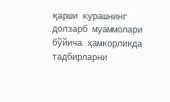қарши курашнинг долзарб муаммолари бўйича ҳамкорликда тадбирларни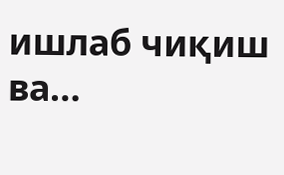ишлаб чиқиш ва…